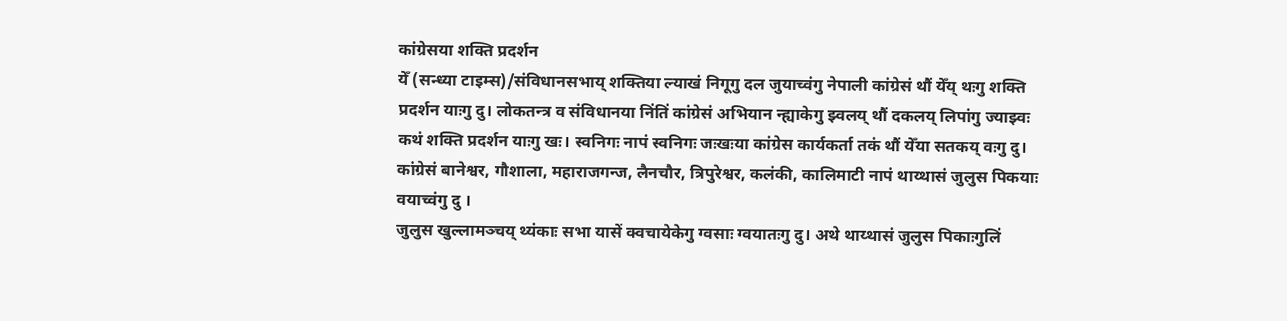कांग्रेसया शक्ति प्रदर्शन
येँ (सन्ध्या टाइम्स)/संविधानसभाय् शक्तिया ल्याखं निगूगु दल जुयाच्वंगु नेपाली कांग्रेसं थौं येँय् थःगु शक्ति प्रदर्शन याःगु दु। लोकतन्त्र व संविधानया निंतिं कांग्रेसं अभियान न्ह्याकेगु झ्वलय् थौं दकलय् लिपांगु ज्याझ्वः कथं शक्ति प्रदर्शन याःगु खः। स्वनिगः नापं स्वनिगः जःखःया कांग्रेस कार्यकर्ता तकं थौं येँया सतकय् वःगु दु। कांग्रेसं बानेश्वर, गौशाला, महाराजगन्ज, लैनचौर, त्रिपुरेश्वर, कलंकी, कालिमाटी नापं थाय्थासं जुलुस पिकयाः वयाच्वंगु दु ।
जुलुस खुल्लामञ्चय् थ्यंकाः सभा यासें क्वचायेकेगु ग्वसाः ग्वयातःगु दु। अथे थाय्थासं जुलुस पिकाःगुलिं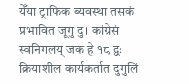येँया ट्राफिक ब्यवस्था तसकं प्रभावित जूगु दु। कांग्रेसं स्वनिगलय् जक हे १८ द्वः क्रियाशील कार्यकर्तात दुगुलिं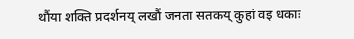थौंया शक्ति प्रदर्शनय् लखौं जनता सतकय् कुहां वइ धकाः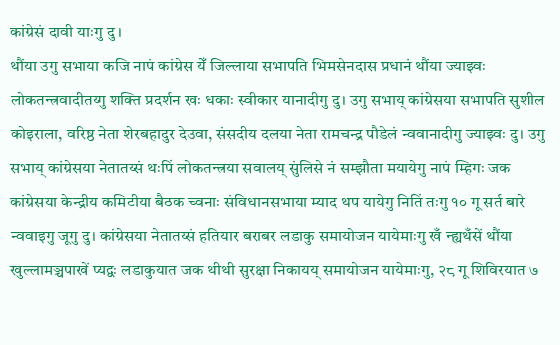कांग्रेसं दावी याःगु दु ।
थौंया उगु सभाया कजि नापं कांग्रेस येँ जिल्लाया सभापति भिमसेनदास प्रधानं थौंया ज्याझ्वः लोकतन्त्रवादीतय्गु शक्ति प्रदर्शन खः धकाः स्वीकार यानादीगु दु। उगु सभाय् कांग्रेसया सभापति सुशील कोइराला, वरिष्ठ नेता शेरबहादुर देउवा, संसदीय दलया नेता रामचन्द्र पौडेलं न्ववानादीगु ज्याझ्वः दु। उगु सभाय् कांग्रेसया नेतातय्सं थःपिं लोकतन्त्रया सवालय् सुंलिसे नं सम्झौता मयायेगु नापं म्हिगः जक कांग्रेसया केन्द्रीय कमिटीया बैठक च्वनाः संविधानसभाया म्याद थप यायेगु नितिं तःगु १० गू सर्त बारे न्ववाइगु जूगु दु। कांग्रेसया नेतातय्सं हतियार बराबर लडाकु समायोजन यायेमाःगु खँ न्ह्यथँसें थौंया खुल्लामञ्चपाखें प्यद्वः लडाकुयात जक थीथी सुरक्षा निकायय् समायोजन यायेमाःगु, २८ गू शिविरयात ७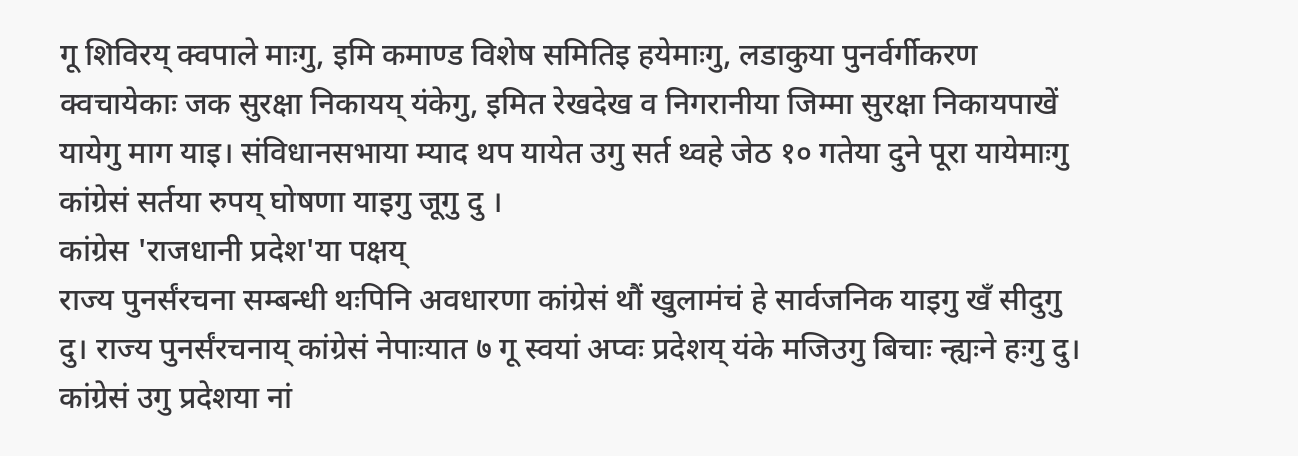गू शिविरय् क्वपाले माःगु, इमि कमाण्ड विशेष समितिइ हयेमाःगु, लडाकुया पुनर्वर्गीकरण क्वचायेकाः जक सुरक्षा निकायय् यंकेगु, इमित रेखदेख व निगरानीया जिम्मा सुरक्षा निकायपाखें यायेगु माग याइ। संविधानसभाया म्याद थप यायेत उगु सर्त थ्वहे जेठ १० गतेया दुने पूरा यायेमाःगु कांग्रेसं सर्तया रुपय् घोषणा याइगु जूगु दु ।
कांग्रेस 'राजधानी प्रदेश'या पक्षय्
राज्य पुनर्संरचना सम्बन्धी थःपिनि अवधारणा कांग्रेसं थौं खुलामंचं हे सार्वजनिक याइगु खँ सीदुगु दु। राज्य पुनर्संरचनाय् कांग्रेसं नेपाःयात ७ गू स्वयां अप्वः प्रदेशय् यंके मजिउगु बिचाः न्ह्यःने हःगु दु। कांग्रेसं उगु प्रदेशया नां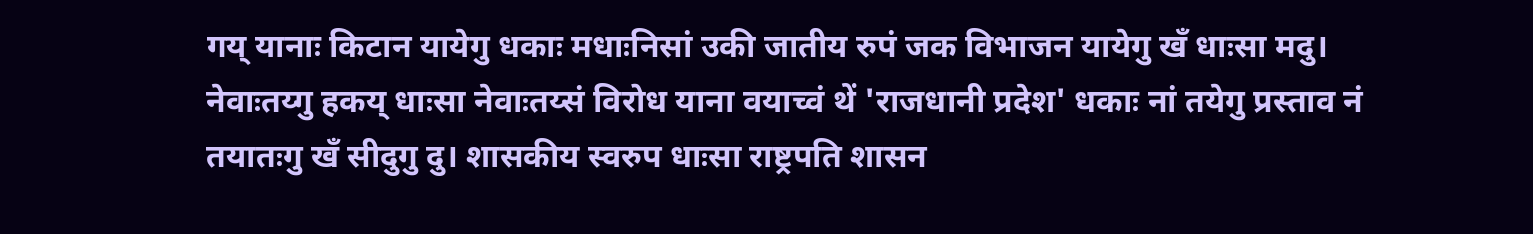गय् यानाः किटान यायेगु धकाः मधाःनिसां उकी जातीय रुपं जक विभाजन यायेगु खँ धाःसा मदु। नेवाःतय्गु हकय् धाःसा नेवाःतय्सं विरोध याना वयाच्वं थें 'राजधानी प्रदेश' धकाः नां तयेगु प्रस्ताव नं तयातःगु खँ सीदुगु दु। शासकीय स्वरुप धाःसा राष्ट्रपति शासन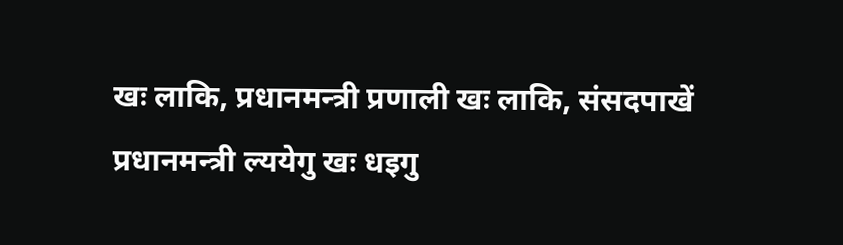खः लाकि, प्रधानमन्त्री प्रणाली खः लाकि, संसदपाखें प्रधानमन्त्री ल्ययेगु खः धइगु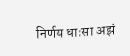निर्णय धाःसा अझं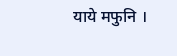याये मफुनि ।